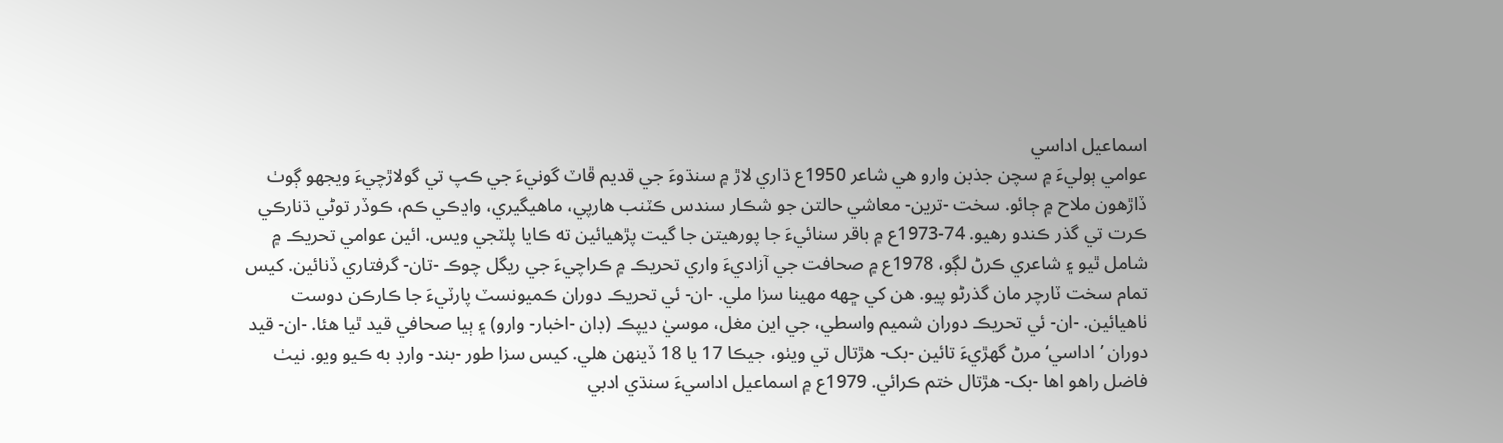اسماعيل اداسي
عوامي ٻوليءَ ۾ سچن جذبن وارو هي شاعر 1950ع ڌاري لاڙ ۾ سنڌوءَ جي قديم ڦاٽ گونيءَ جي ڪپ تي گولاڙچيءَ ويجهو ڳوٺ ڏاڙهون ملاح ۾ ڄائو. سخت -ترين- معاشي حالتن جو شڪار سندس ڪٽنب هارپي، ماهيگيري، واڍڪي ڪم، ڪوڏر توڻي ڌنارڪي ڪرت تي گذر ڪندو رهيو. 74-1973ع ۾ باقر سنائيءَ جا پورهيتن جا گيت پڙهيائين ته ڪايا پلٽجي ويس. ائين عوامي تحريڪ ۾ شامل ٿيو ۽ شاعري ڪرڻ لڳو، 1978ع ۾ صحافت جي آزاديءَ واري تحريڪ ۾ ڪراچيءَ جي ريگل چوڪ -تان- گرفتاري ڏنائين. کيس تمام سخت ٽارچر مان گذرڻو پيو. هن کي ڇهه مهينا سزا ملي. -ان- ئي تحريڪ دوران ڪميونسٽ پارٽيءَ جا ڪارڪن دوست ٺاهيائين. -ان- ئي تحريڪ دوران شميم واسطي، جي اين مغل، موسيٰ ديپڪ (ڊان -اخبار- وارو) ۽ ٻيا صحافي قيد ٿيا هئا. -ان- قيد دوران ’اداسي‘ مرڻ گهڙيءَ تائين -بک- هڙتال تي ويٺو، جيڪا 17 يا 18 ڏينهن هلي. کيس سزا طور -بند- وارڊ به ڪيو ويو. نيٺ فاضل راهو اها -بک- هڙتال ختم ڪرائي. 1979ع ۾ اسماعيل اداسيءَ سنڌي ادبي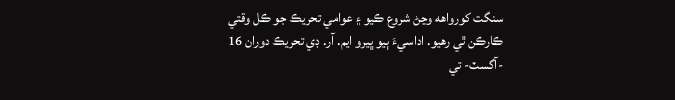سنگت کورواهه وڃڻ شروع ڪيو ۽ عوامي تحريڪ جو ڪل وقتي ڪارڪن ٿي رهيو. اداسيءَ ٻيو ڀيرو ايم. آر. ڊي تحريڪ دوران 16 -آگسٽ- تي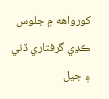کورواهه ۾ جلوس ڪڍي گرفتاري ڏني ۽ جيل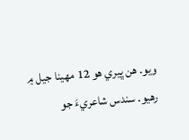ويو. هن ڀيري هو 12 مهينا جيل ۾ رهيو. سندس شاعريءَ جو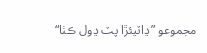مجموعو ”ڍاٽيئڙا پٽ ڍول ڪٺا“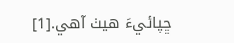ڇپائيءَ هيٺ آهي.[1]